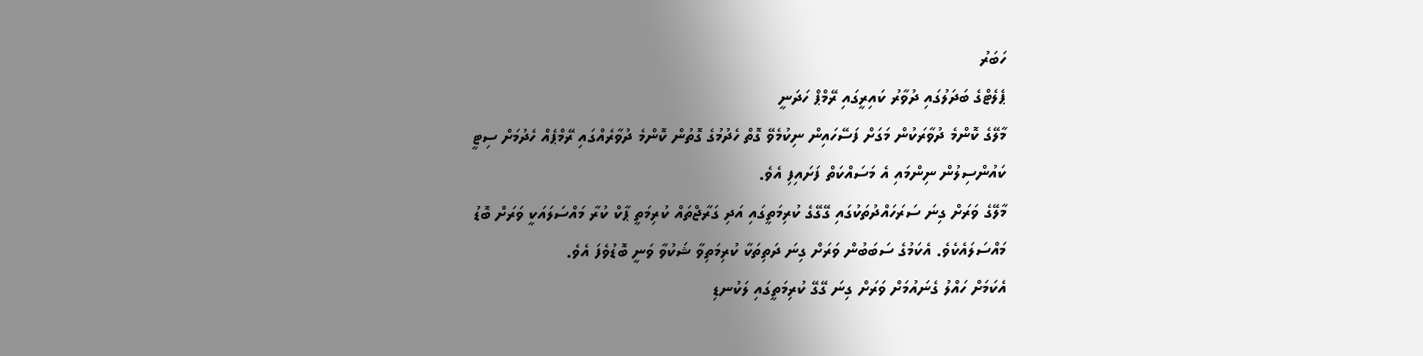ހަބަރު
ޕެލެޓްގެ ބަދަލުގައި ދުވާރު ކައިރީގައި ރޭމްޕް ހަދަނީ
މާލޭގެ ކޮންމެ ދުވާރަކުން މަގަށް ފަސޭހައިން ނިކުމެވޭ ގޮތް ހެދުމުގެ ގޮތުން ކޮންމެ ދުވާރެއްގައި ރޭމްޕެއް ހެދުމަށް ސިޓީ ކައުންސިލުން ނިންމައި އެ މަސައްކަތް ފަށައިފި އެވެ.
މާލޭގެ ވަރަށް ގިނަ ސަރަހައްދުތަކުގައި ގޭގޭގެ ކުރިމަތީގައި އަދި ގަރާޖްތައް ކުރިމަތީ ޕާކް ކުރާ މައްސަލައަކީ ވަރަށް ބޮޑު މައްސަލައެކެވެ. އެކަމުގެ ސަބަބުން ވަރަށް ގިނަ ދަތިތަކާ ކުރިމަތިވާ ޝަކުވާ ވަނީ ބޮޑުވެފަ އެވެ.
އެކަމަށް ހައްލު ގެނައުމަށް ވަރަށް ގިނަ ގޭގޭ ކުރިމަތީގައި ލަކުނޑި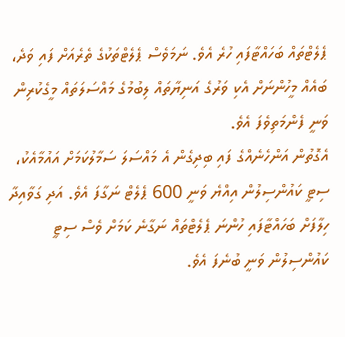ޕެލެޓްތައް ބަހައްޓާފައި ހުރެ އެވެ. ނަމަވެސް ޕެލެޓްތަކުގެ ތެރެއަށް ފައި ވަދެ، ބައެއް މީހުންނަށް އެކި ވަރުގެ އަނިޔާތައް ލިބުމުގެ މައްސަލަތައް މީގެކުރިން ވަނީ ފެންމަތިވެފަ އެވެ.
އެގޮތުން އަންހެނެއްގެ ފައި ބިދިގެން އެ މައްސަލަ ސަމާލުކަމަށް އައުމާއެކު، ސިޓީ ކައުންސިލުން އިއްޔެ ވަނީ 600 ޕެލެޓް ނަގާފަ އެވެ. އަދި ގަވާއިދާ ހިލާފަށް ބަހައްޓާފައި ހުންނަ ޕެލެޓްތައް ނަގާނެ ކަމަށް ވެސް ސިޓީ ކައުންސިލުން ވަނީ ބުނެފަ އެވެ.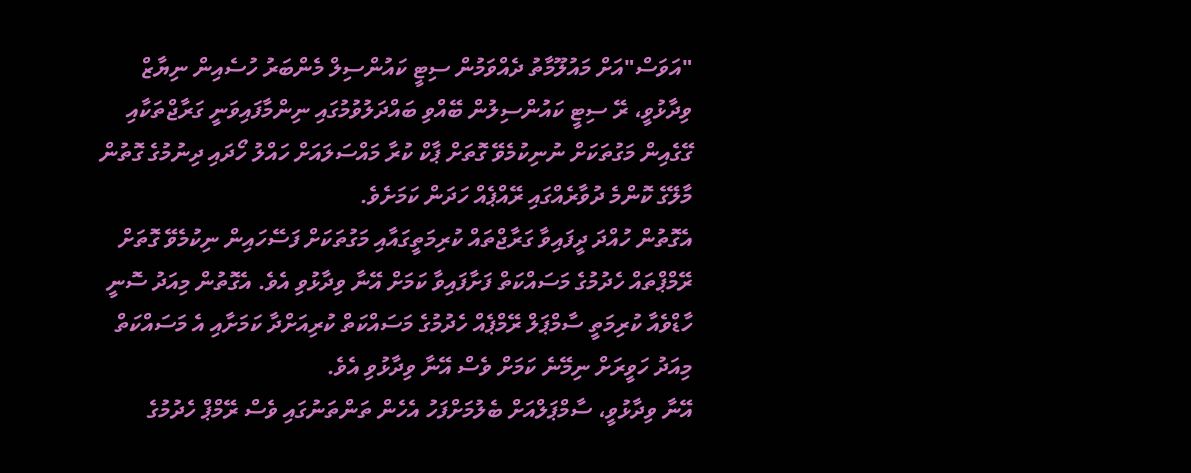"އަވަސް"އަށް މައުލޫމާތު ދެއްވަމުން ސިޓީ ކައުންސިލް މެންބަރު ހުސެއިން ނިޔާޒް ވިދާޅުވީ، ރޭ ސިޓީ ކައުންސިލުން ބޭއްވި ބައްދަލުވުމުގައި ނިންމާފައިވަނީ ގަރާޖްތަކާއި ގޭގެއިން މަގުތަކަށް ނުނިކުމެވޭ ގޮތަށް ޕާކް ކުރާ މައްސަލައަށް ހައްލު ހޯދައި ދިނުމުގެ ގޮތުން މާލޭގެ ކޮންމެ ދުވާރެއްގައި ރޭއްޕެއް ހަދަން ކަމަށެވެ.
އެގޮތުން ހުއްދަ ދީފައިވާ ގަރާޖްތައް ކުރިމަތީގައާއި މަގުތަކަށް ފަސޭހައިން ނިކުމެވޭ ގޮތަށް ރޭމްޕްތައް ހެދުމުގެ މަސައްކަތް ފަށާފައިވާ ކަމަށް އޭނާ ވިދާޅުވި އެވެ. އެގޮތުން މިއަދު ސޮނީ ހާޑްވެއާ ކުރިމަތީ ސާމްޕަލް ރޭމްޕެއް ހެދުމުގެ މަސައްކަތް ކުރިއަށްދާ ކަމަށާއި އެ މަސައްކަތް މިއަދު ހަވީރަށް ނިމޭނެ ކަމަށް ވެސް އޭނާ ވިދާޅުވި އެވެ.
އޭނާ ވިދާޅުވީ، ސާމްޕަލްއަށް ބެލުމަށްފަހު އެހެން ތަންތަނުގައި ވެސް ރޭމްޕް ހެދުމުގެ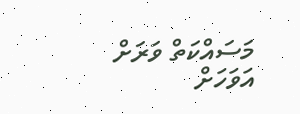މަސައްކަތް ވަރަށް އަވަހަށް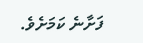ފަށާނެ ކަމަށެވެ.